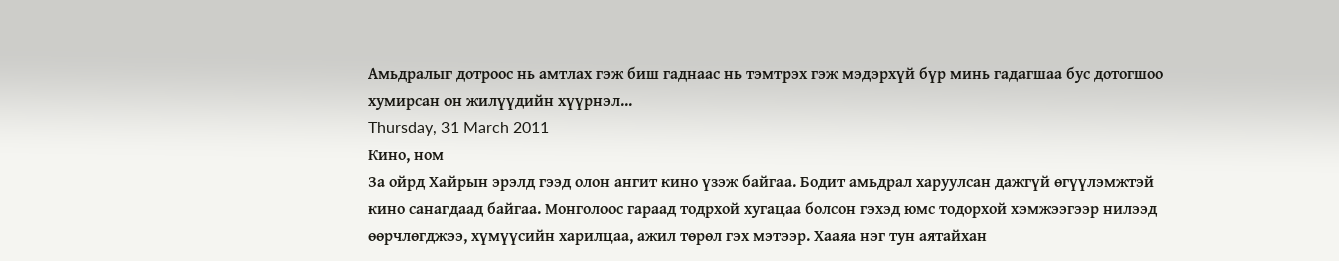Амьдралыг дотроос нь амтлах гэж биш гаднаас нь тэмтрэх гэж мэдэрхүй бүр минь гадагшаа бус дотогшоо хумирсан он жилүүдийн хүүрнэл...
Thursday, 31 March 2011
Кино, ном
За ойрд Хайрын эрэлд гээд олон ангит кино үзэж байгаа. Бодит амьдрал харуулсан дажгүй өгүүлэмжтэй кино санагдаад байгаа. Монголоос гараад тодрхой хугацаа болсон гэхэд юмс тодорхой хэмжээгээр нилээд өөрчлөгджээ, хүмүүсийн харилцаа, ажил төрөл гэх мэтээр. Хааяа нэг тун аятайхан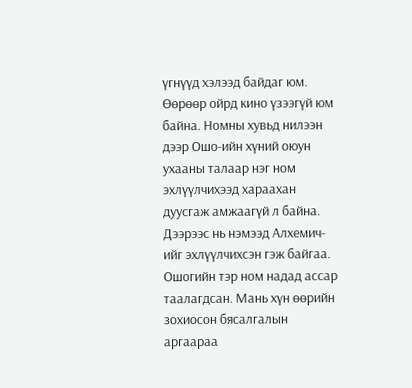үгнүүд хэлээд байдаг юм. Өөрөөр ойрд кино үзээгүй юм байна. Номны хувьд нилээн дээр Ошо-ийн хүний оюун ухааны талаар нэг ном эхлүүлчихээд хараахан дуусгаж амжаагүй л байна. Дээрээс нь нэмээд Алхемич-ийг эхлүүлчихсэн гэж байгаа. Ошогийн тэр ном надад ассар таалагдсан. Мань хүн өөрийн зохиосон бясалгалын аргаараа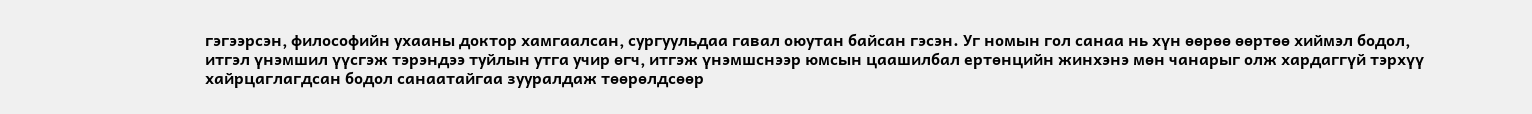гэгээрсэн, философийн ухааны доктор хамгаалсан, сургуульдаа гавал оюутан байсан гэсэн. Уг номын гол санаа нь хүн өөрөө өөртөө хиймэл бодол, итгэл үнэмшил үүсгэж тэрэндээ туйлын утга учир өгч, итгэж үнэмшснээр юмсын цаашилбал ертөнцийн жинхэнэ мөн чанарыг олж хардаггүй тэрхүү хайрцаглагдсан бодол санаатайгаа зууралдаж төөрөлдсөөр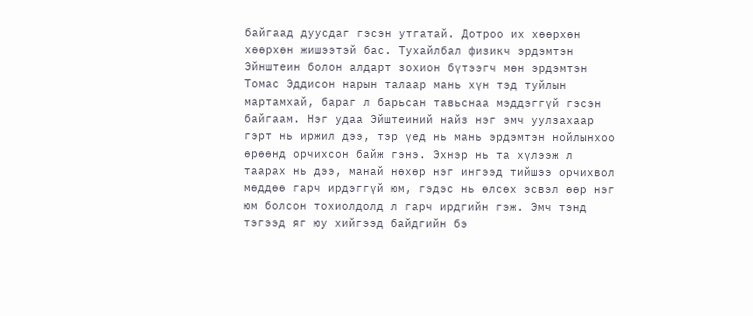байгаад дуусдаг гэсэн утгатай. Дотроо их хөөрхөн хөөрхөн жишээтэй бас. Тухайлбал физикч эрдэмтэн Эйнштеин болон алдарт зохион бүтээгч мөн эрдэмтэн Томас Эддисон нарын талаар мань хүн тэд туйлын мартамхай, бараг л барьсан тавьснаа мэддэггүй гэсэн байгаам. Нэг удаа Эйштеиний найз нэг эмч уулзахаар гэрт нь иржил дээ, тэр үед нь мань эрдэмтэн нойлынхоо өрөөнд орчихсон байж гэнэ. Эхнэр нь та хүлээж л таарах нь дээ, манай нөхөр нэг ингээд тийшээ орчихвол мөддөө гарч ирдэггүй юм, гэдэс нь өлсөх эсвэл өөр нэг юм болсон тохиолдолд л гарч ирдгийн гэж. Эмч тэнд тэгээд яг юу хийгээд байдгийн бэ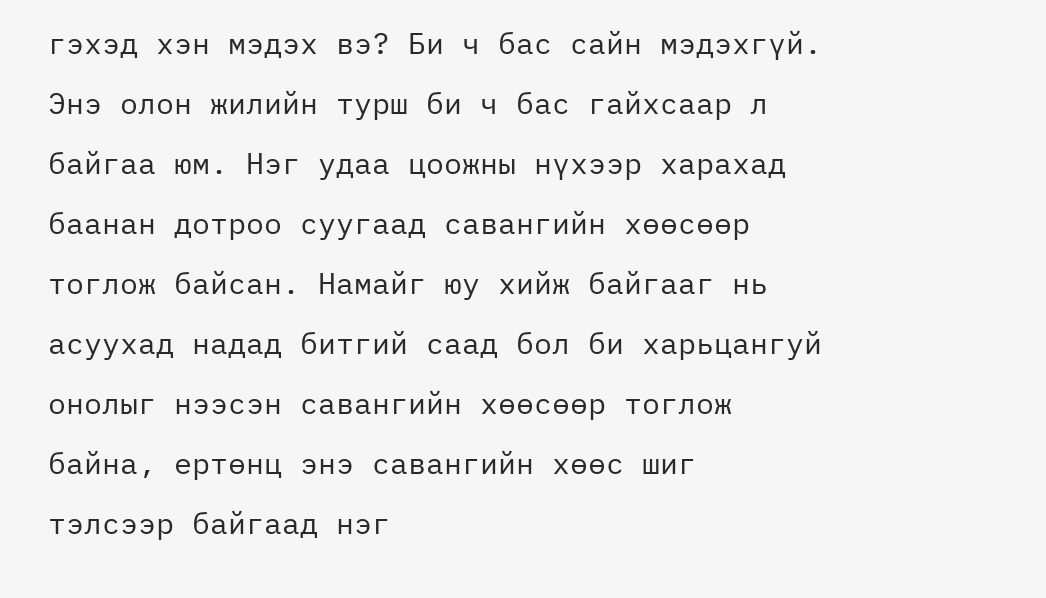гэхэд хэн мэдэх вэ? Би ч бас сайн мэдэхгүй. Энэ олон жилийн турш би ч бас гайхсаар л байгаа юм. Нэг удаа цоожны нүхээр харахад баанан дотроо суугаад савангийн хөөсөөр тоглож байсан. Намайг юу хийж байгааг нь асуухад надад битгий саад бол би харьцангуй онолыг нээсэн савангийн хөөсөөр тоглож байна, ертөнц энэ савангийн хөөс шиг тэлсээр байгаад нэг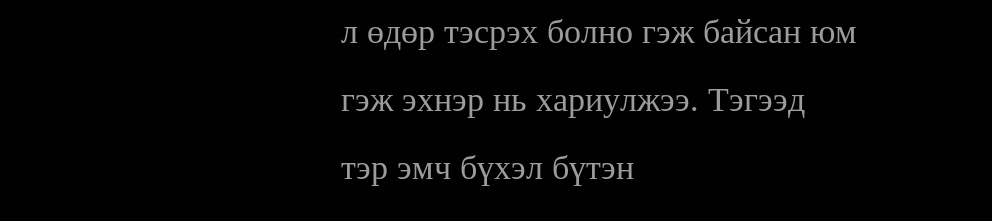л өдөр тэсрэх болно гэж байсан юм гэж эхнэр нь хариулжээ. Тэгээд тэр эмч бүхэл бүтэн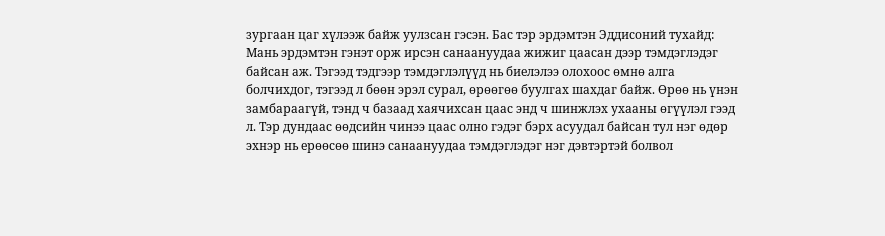зургаан цаг хүлээж байж уулзсан гэсэн. Бас тэр эрдэмтэн Эддисоний тухайд: Мань эрдэмтэн гэнэт орж ирсэн санаануудаа жижиг цаасан дээр тэмдэглэдэг байсан аж. Тэгээд тэдгээр тэмдэглэлүүд нь биелэлээ олохоос өмнө алга болчихдог, тэгээд л бөөн эрэл сурал, өрөөгөө буулгах шахдаг байж. Өрөө нь үнэн замбараагүй, тэнд ч базаад хаячихсан цаас энд ч шинжлэх ухааны өгүүлэл гээд л. Тэр дундаас өөдсийн чинээ цаас олно гэдэг бэрх асуудал байсан тул нэг өдөр эхнэр нь ерөөсөө шинэ санаануудаа тэмдэглэдэг нэг дэвтэртэй болвол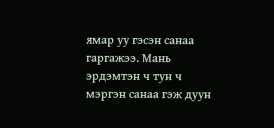ямар уу гэсэн санаа гаргажээ. Мань эрдэмтэн ч тун ч мэргэн санаа гэж дуун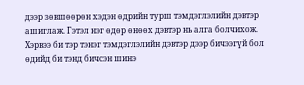дээр зөвшөөрөн хэдэн өдрийн турш тэмдэглэлийн дэвтэр ашиглаж. Гэтэл нэг өдөр өнөөх дэвтэр нь алга болчихож. Хэрвээ би тэр тэнэг тэмдэглэлийн дэвтэр дээр бичээгүй бол өдийд би тэнд бичсэн шинэ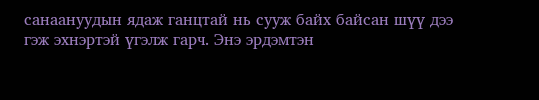санаануудын ядаж ганцтай нь сууж байх байсан шүү дээ гэж эхнэртэй үгэлж гарч. Энэ эрдэмтэн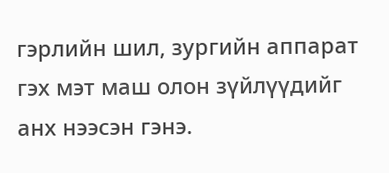гэрлийн шил, зургийн аппарат гэх мэт маш олон зүйлүүдийг анх нээсэн гэнэ.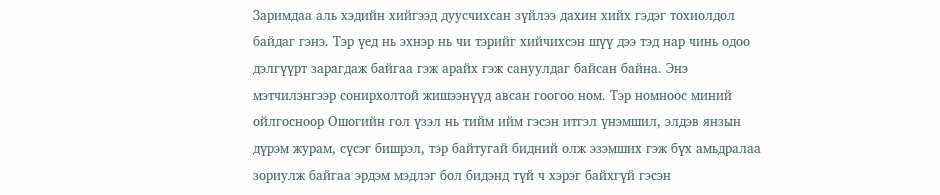Заримдаа аль хэдийн хийгээд дуусчихсан зүйлээ дахин хийх гэдэг тохиолдол байдаг гэнэ. Тэр үед нь эхнэр нь чи тэрийг хийчихсэн шүү дээ тэд нар чинь одоо дэлгүүрт зарагдаж байгаа гэж арайх гэж сануулдаг байсан байна. Энэ мэтчилэнгээр сонирхолтой жишээнүүд авсан гоогоо ном. Тэр номноос миний ойлгосноор Ошогийн гол үзэл нь тийм ийм гэсэн итгэл үнэмшил, элдэв янзын дүрэм журам, сүсэг бишрэл, тэр байтугай бидний олж эзэмших гэж бүх амьдралаа зориулж байгаа эрдэм мэдлэг бол бидэнд түй ч хэрэг байхгүй гэсэн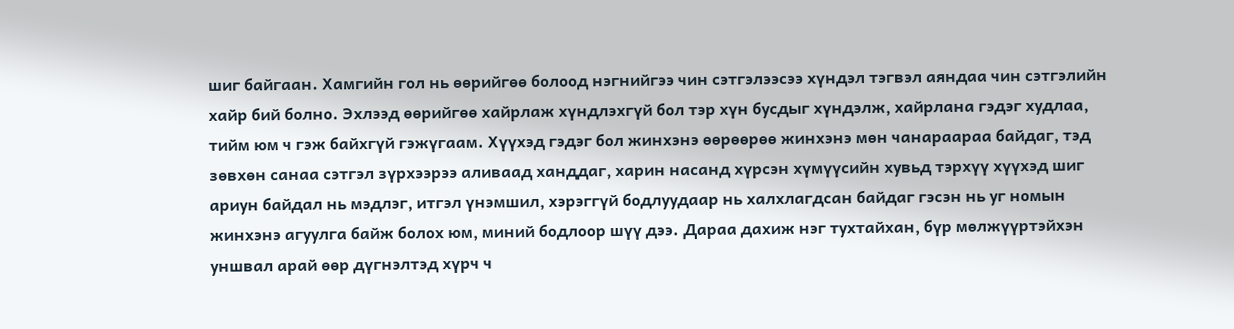шиг байгаан. Хамгийн гол нь өөрийгөө болоод нэгнийгээ чин сэтгэлээсээ хүндэл тэгвэл аяндаа чин сэтгэлийн хайр бий болно. Эхлээд өөрийгөө хайрлаж хүндлэхгүй бол тэр хүн бусдыг хүндэлж, хайрлана гэдэг худлаа, тийм юм ч гэж байхгүй гэжүгаам. Хүүхэд гэдэг бол жинхэнэ өөрөөрөө жинхэнэ мөн чанараараа байдаг, тэд зөвхөн санаа сэтгэл зүрхээрээ аливаад ханддаг, харин насанд хүрсэн хүмүүсийн хувьд тэрхүү хүүхэд шиг ариун байдал нь мэдлэг, итгэл үнэмшил, хэрэггүй бодлуудаар нь халхлагдсан байдаг гэсэн нь уг номын жинхэнэ агуулга байж болох юм, миний бодлоор шүү дээ. Дараа дахиж нэг тухтайхан, бүр мөлжүүртэйхэн уншвал арай өөр дүгнэлтэд хүрч ч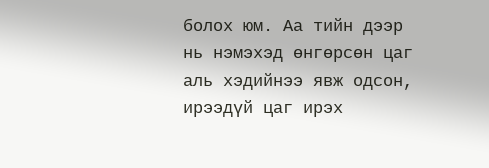болох юм. Аа тийн дээр нь нэмэхэд өнгөрсөн цаг аль хэдийнээ явж одсон, ирээдүй цаг ирэх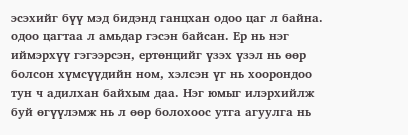эсэхийг бүү мэд бидэнд ганцxан одоо цаг л байна. одоо цагтаа л амьдар гэсэн байсан. Ер нь нэг иймэрхүү гэгээрсэн, ертөнцийг үзэх үзэл нь өөр болсон хүмсүүдийн ном, хэлсэн үг нь хоорондоо тун ч адилхан байхым даа. Нэг юмыг илэрхийлж буй өгүүлэмж нь л өөр болохоос утга агуулга нь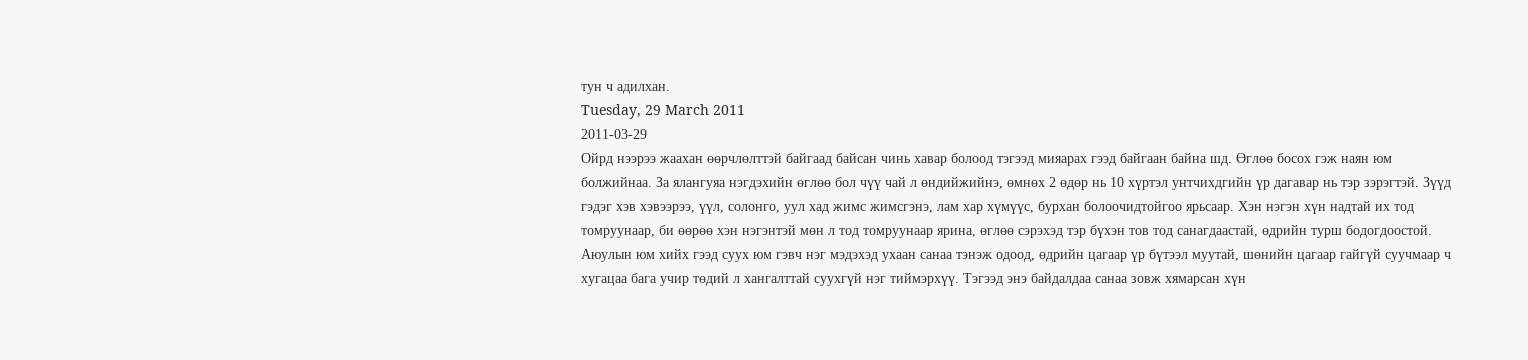тун ч адилхан.
Tuesday, 29 March 2011
2011-03-29
Ойрд нээрээ жаахан өөрчлөлттэй байгаад байсан чинь хавар болоод тэгээд мияарах гээд байгаан байна шд. Өглөө босох гэж наян юм болжийнаа. За ялангуяа нэгдэхийн өглөө бол чүү чай л өндийжийнэ, өмнөх 2 өдөр нь 10 хүртэл унтчихдгийн үр дагавар нь тэр зэрэгтэй. Зүүд гэдэг хэв хэвээрээ, үүл, солонго, уул хад жимс жимсгэнэ, лам хар хүмүүс, бурхан болоочидтойгоо ярьсаар. Хэн нэгэн хүн надтай их тод томруунаар, би өөрөө хэн нэгэнтэй мөн л тод томруунаар ярина, өглөө сэрэхэд тэр бүхэн тов тод санагдаастай, өдрийн турш бодогдоостой. Аюулын юм хийх гээд суух юм гэвч нэг мэдэхэд ухаан санаа тэнэж одоод, өдрийн цагаар үр бүтээл муутай, шөнийн цагаар гайгүй суучмаар ч хугацаа бага учир төдий л хангалттай суухгүй нэг тиймэрхүү. Тэгээд энэ байдалдаа санаа зовж хямарсан хүн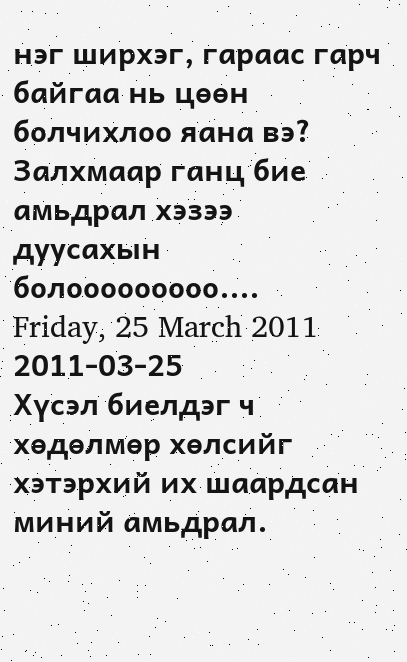нэг ширхэг, гараас гарч байгаа нь цөөн болчихлоо яана вэ? Залхмаар ганц бие амьдрал хэзээ дуусахын болооооооооо....
Friday, 25 March 2011
2011-03-25
Хүсэл биелдэг ч хөдөлмөр хөлсийг хэтэрхий их шаардсан миний амьдрал.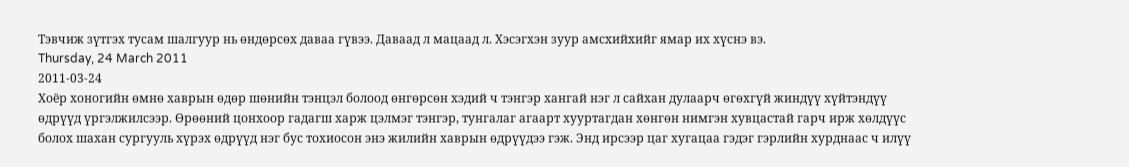Тэвчиж зүтгэх тусам шалгуур нь өндөрсөх даваа гүвээ. Даваад л мацаад л. Хэсэгхэн зуур амсxийxийг ямар их хүснэ вэ.
Thursday, 24 March 2011
2011-03-24
Хоёр хоногийн өмнө хаврын өдөр шөнийн тэнцэл болоод өнгөрсөн хэдий ч тэнгэр хангай нэг л сайхан дулаарч өгөхгүй жиндүү хүйтэндүү өдрүүд үргэлжилсээр. Өрөөний цонхоор гадагш харж цэлмэг тэнгэр, тунгалаг агаарт хууртагдан хөнгөн нимгэн хувцастай гарч ирж хөлдүүс болох шахан сургууль хүрэх өдрүүд нэг бус тохиосон энэ жилийн хаврын өдрүүдээ гэж. Энд ирсээр цаг хугацаа гэдэг гэрлийн хурднаас ч илүү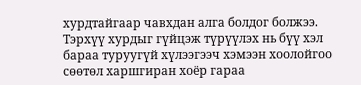хурдтайгаар чавхдан алга болдог болжээ. Тэрхүү хурдыг гүйцэж түрүүлэх нь бүү хэл бараа туруугүй хүлээгээч хэмээн хоолойгоо сөөтөл харшгиран хоёр гараа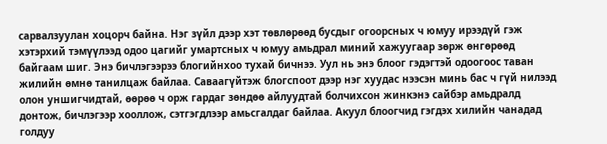сарвалзуулан хоцорч байна. Нэг зүйл дээр хэт төвлөрөөд бусдыг огоорсных ч юмуу ирээдүй гэж хэтэрхий тэмүүлээд одоо цагийг умартсных ч юмуу амьдрал миний хажуугаар зөрж өнгөрөөд байгаам шиг. Энэ бичлэгээрээ блогийнхоо тухай бичнээ. Уул нь энэ блоог гэдэгтэй одоогоос таван жилийн өмнө танилцаж байлаа. Саваагүйтэж блогспоот дээр нэг хуудас нээсэн минь бас ч гүй нилээд олон уншигчидтай, өөрөө ч орж гардаг зөндөө айлуудтай болчихсон жинкэнэ сайбэр амьдралд донтож, бичлэгээр хооллож, сэтгэгдлээр амьсгалдаг байлаа. Акуул блоогчид гэгдэх хилийн чанадад голдуу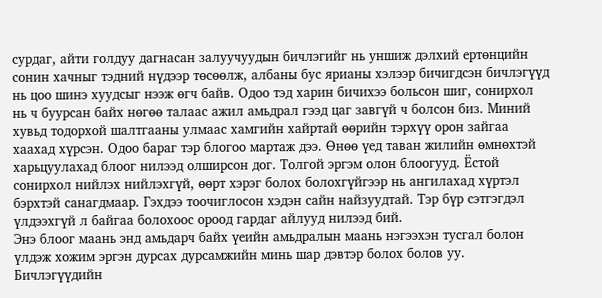сурдаг, айти голдуу дагнасан залуучуудын бичлэгийг нь уншиж дэлхий ертөнцийн сонин хачныг тэдний нүдээр төсөөлж, албаны бус ярианы хэлээр бичигдсэн бичлэгүүд нь цоо шинэ хуудсыг нээж өгч байв. Одоо тэд харин бичихээ больсон шиг, сонирхол нь ч буурсан байх нөгөө талаас ажил амьдрал гээд цаг завгүй ч болсон биз. Миний хувьд тодорхой шалтгааны улмаас хамгийн хайртай өөрийн тэрхүү орон зайгаа хаахад хүрсэн. Одоо бараг тэр блогоо мартаж дээ. Өнөө үед таван жилийн өмнөхтэй харьцуулахад блоог нилээд олширсон дог. Толгой эргэм олон блоогууд. Ёстой сонирхол нийлэх нийлэхгүй, өөрт хэрэг болох болохгүйгээр нь ангилахад хүртэл бэрхтэй санагдмаар. Гэхдээ тоочиглосон хэдэн сайн найзуудтай. Тэр бүр сэтгэгдэл үлдээхгүй л байгаа болохоос ороод гардаг айлууд нилээд бий.
Энэ блоог маань энд амьдарч байх үеийн амьдралын маань нэгээхэн тусгал болон үлдэж хожим эргэн дурсах дурсамжийн минь шар дэвтэр болох болов уу. Бичлэгүүдийн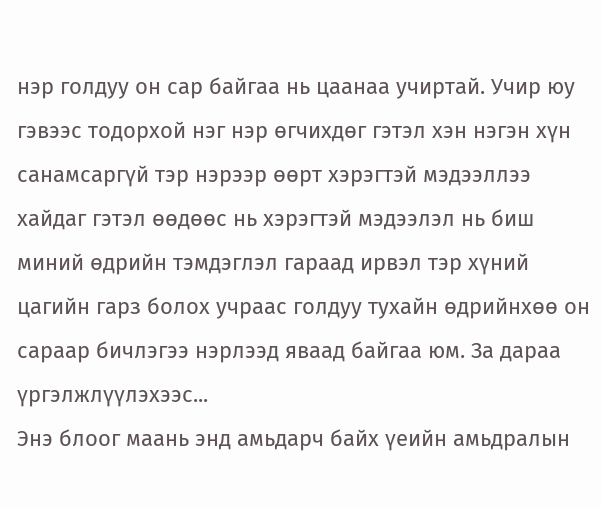нэр голдуу он сар байгаа нь цаанаа учиртай. Учир юу гэвээс тодорхой нэг нэр өгчихдөг гэтэл хэн нэгэн хүн санамсаргүй тэр нэрээр өөрт хэрэгтэй мэдээллээ хайдаг гэтэл өөдөөс нь хэрэгтэй мэдээлэл нь биш миний өдрийн тэмдэглэл гараад ирвэл тэр хүний цагийн гарз болох учраас голдуу тухайн өдрийнхөө он сараар бичлэгээ нэрлээд яваад байгаа юм. За дараа үргэлжлүүлэхээс...
Энэ блоог маань энд амьдарч байх үеийн амьдралын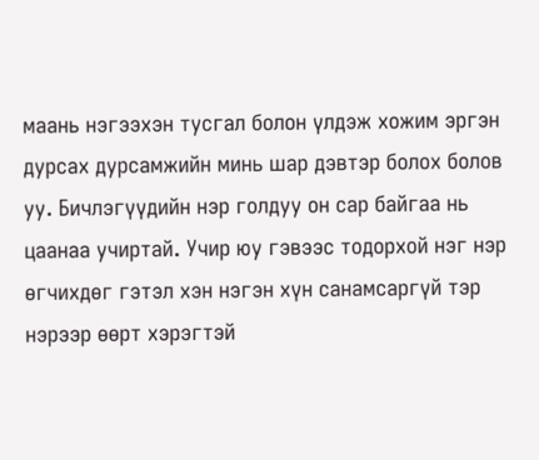маань нэгээхэн тусгал болон үлдэж хожим эргэн дурсах дурсамжийн минь шар дэвтэр болох болов уу. Бичлэгүүдийн нэр голдуу он сар байгаа нь цаанаа учиртай. Учир юу гэвээс тодорхой нэг нэр өгчихдөг гэтэл хэн нэгэн хүн санамсаргүй тэр нэрээр өөрт хэрэгтэй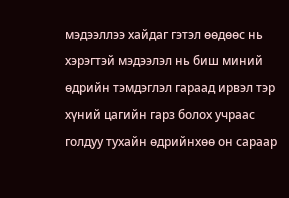мэдээллээ хайдаг гэтэл өөдөөс нь хэрэгтэй мэдээлэл нь биш миний өдрийн тэмдэглэл гараад ирвэл тэр хүний цагийн гарз болох учраас голдуу тухайн өдрийнхөө он сараар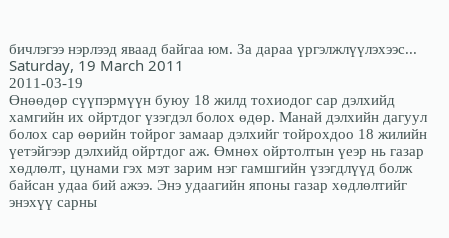бичлэгээ нэрлээд яваад байгаа юм. За дараа үргэлжлүүлэхээс...
Saturday, 19 March 2011
2011-03-19
Өнөөдөр сүүпэрмүүн буюу 18 жилд тохиодог сар дэлхийд хамгийн их ойртдог үзэгдэл болох өдөр. Манай дэлхийн дагуул болох сар өөрийн тойрог замаар дэлхийг тойрохдоо 18 жилийн үетэйгээр дэлхийд ойртдог аж. Өмнөх ойртолтын үеэр нь газар хөдлөлт, цунами гэх мэт зарим нэг гамшгийн үзэгдлүүд болж байсан удаа бий ажээ. Энэ удаагийн японы газар хөдлөлтийг энэхүү сарны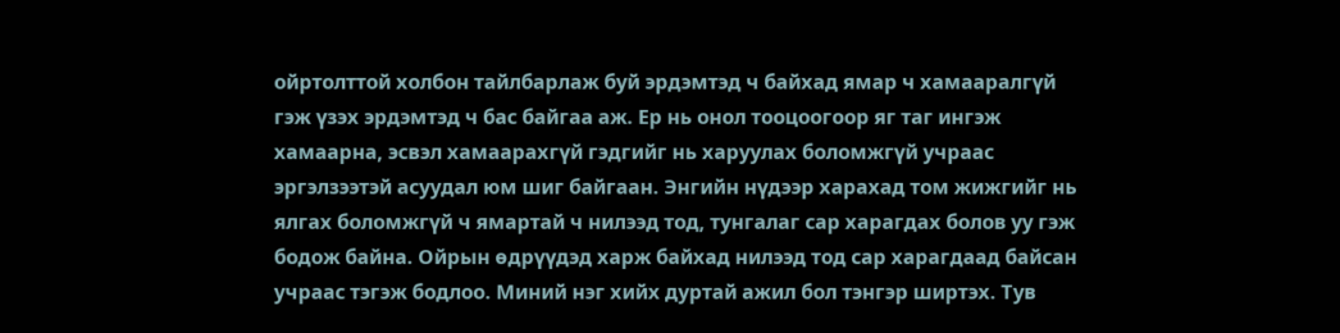ойртолттой холбон тайлбарлаж буй эрдэмтэд ч байхад ямар ч хамааралгүй гэж үзэх эрдэмтэд ч бас байгаа аж. Ер нь онол тооцоогоор яг таг ингэж хамаарна, эсвэл хамаарахгүй гэдгийг нь харуулах боломжгүй учраас эргэлзээтэй асуудал юм шиг байгаан. Энгийн нүдээр харахад том жижгийг нь ялгах боломжгүй ч ямартай ч нилээд тод, тунгалаг сар харагдах болов уу гэж бодож байна. Ойрын өдрүүдэд харж байхад нилээд тод сар харагдаад байсан учраас тэгэж бодлоо. Миний нэг хийх дуртай ажил бол тэнгэр ширтэх. Тув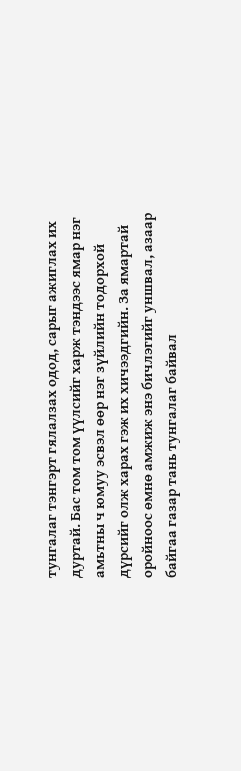тунгалаг тэнгэрт гялалзах одод, сарыг ажиглах их дуртай. Бас том том үүлсийг харж тэндээс ямар нэг амьтны ч юмуу эсвэл өөр нэг зүйлийн тодорхой дүрсийг олж харах гэж их хичээдгийн. За ямартай оройноос өмнө амжиж энэ бичлэгийг уншвал, азаар байгаа газар тань тунгалаг байвал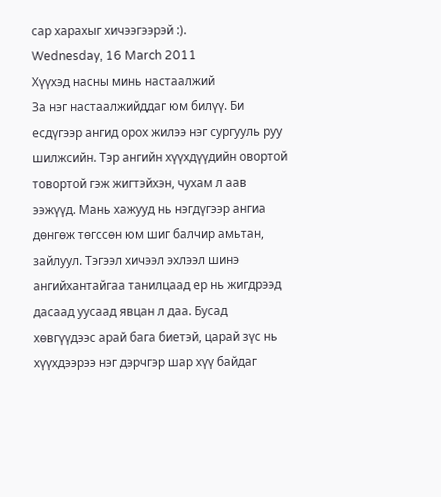сар харахыг хичээгээрэй :).
Wednesday, 16 March 2011
Хүүхэд насны минь настаалжий
За нэг настаалжийддаг юм билүү. Би есдүгээр ангид орох жилээ нэг сургууль руу шилжсийн. Тэр ангийн хүүхдүүдийн овортой товортой гэж жигтэйхэн, чухам л аав ээжүүд. Мань хажууд нь нэгдүгээр ангиа дөнгөж төгссөн юм шиг балчир амьтан, зайлуул. Тэгээл хичээл эхлээл шинэ ангийхантайгаа танилцаад ер нь жигдрээд дасаад уусаад явцан л даа. Бусад хөвгүүдээс арай бага биетэй, царай зүс нь хүүхдээрээ нэг дэрчгэр шар хүү байдаг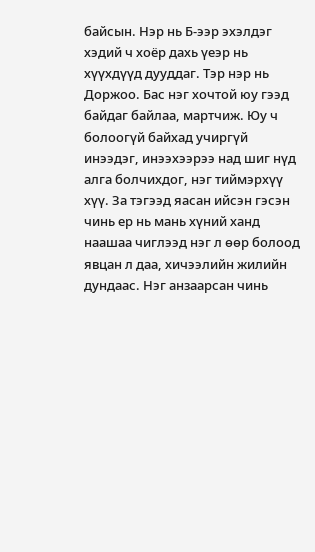байсын. Нэр нь Б-ээр эхэлдэг хэдий ч хоёр дахь үеэр нь хүүхдүүд дууддаг. Тэр нэр нь Доржоо. Бас нэг хочтой юу гээд байдаг байлаа, мартчиж. Юу ч болоогүй байхад учиргүй инээдэг, инээхээрээ над шиг нүд алга болчихдог, нэг тиймэрхүү хүү. За тэгээд яасан ийсэн гэсэн чинь ер нь мань хүний ханд наашаа чиглээд нэг л өөр болоод явцан л даа, хичээлийн жилийн дундаас. Нэг анзаарсан чинь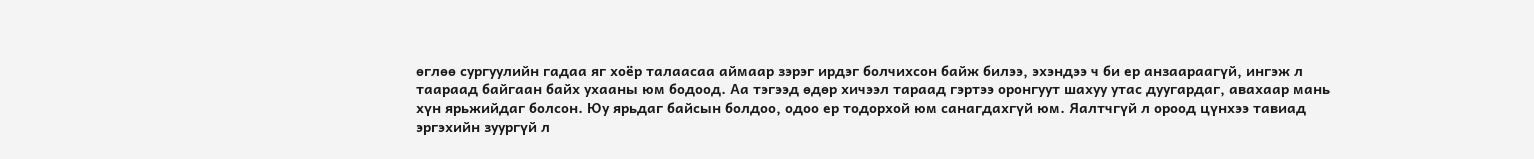өглөө сургуулийн гадаа яг хоёр талаасаа аймаар зэрэг ирдэг болчихсон байж билээ, эхэндээ ч би ер анзаараагүй, ингэж л таараад байгаан байх ухааны юм бодоод. Аа тэгээд өдөр хичээл тараад гэртээ оронгуут шахуу утас дуугардаг, авахаар мань хүн ярьжийдаг болсон. Юу ярьдаг байсын болдоо, одоо ер тодорхой юм санагдахгүй юм. Яалтчгүй л ороод цүнхээ тавиад эргэхийн зуургүй л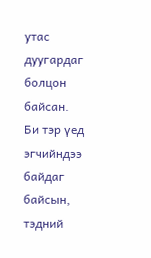утас дуугардаг болцон байсан. Би тэр үед эгчийндээ байдаг байсын, тэдний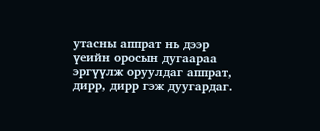утасны аппрат нь дээр үеийн оросын дугаараа эргүүлж оруулдаг аппрат, дирр, дирр гэж дуугардаг.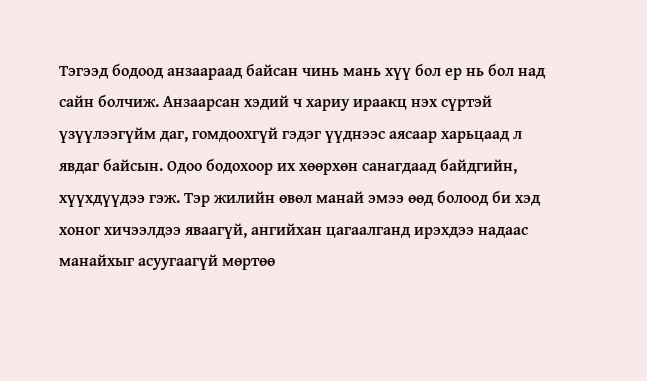Тэгээд бодоод анзаараад байсан чинь мань хүү бол ер нь бол над сайн болчиж. Анзаарсан хэдий ч хариу ираакц нэх сүртэй үзүүлээгүйм даг, гомдоохгүй гэдэг үүднээс аясаар харьцаад л явдаг байсын. Одоо бодохоор их хөөрхөн санагдаад байдгийн, хүүхдүүдээ гэж. Тэр жилийн өвөл манай эмээ өөд болоод би хэд хоног хичээлдээ яваагүй, ангийхан цагаалганд ирэхдээ надаас манайхыг асуугаагүй мөртөө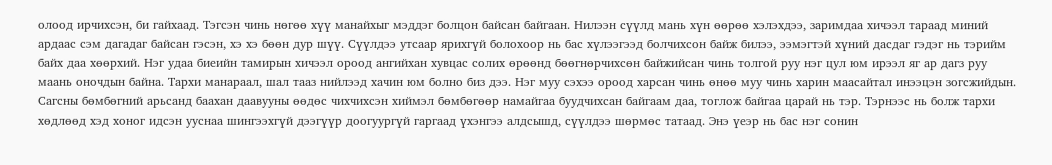олоод ирчихсэн, би гайхаад. Тэгсэн чинь нөгөө хүү манайхыг мэддэг болцон байсан байгаан. Нилээн сүүлд мань хүн өөрөө хэлэхдээ, заримдаа хичээл тараад миний ардаас сэм дагадаг байсан гэсэн, хэ хэ бөөн дур шүү. Сүүлдээ утсаар ярихгүй болохоор нь бас хүлээгээд болчихсон байж билээ, ээмэгтэй хүний дасдаг гэдэг нь тэрийм байх даа хөөрхий. Нэг удаа биеийн тамирын хичээл ороод ангийхан хувцас солих өрөөнд бөөгнөрчихсөн байжийсан чинь толгой руу нэг цул юм ирээл яг ар дагз руу маань оночдын байна. Тархи манараал, шал тааз нийлээд хачин юм болно биз дээ. Нэг муу сэхээ ороод харсан чинь өнөө муу чинь харин маасайтал инээцэн зогсжийдын. Сагсны бөмбөгний арьсанд баахан даавууны өөдөс чихчихсэн хиймэл бөмбөгөөр намайгаа буудчихсан байгаам даа, тоглож байгаа царай нь тэр. Тэрнээс нь болж тархи хөдлөөд хэд хоног идсэн ууснаа шингээхгүй дээгүүр доогуургүй гаргаад үхэнгээ алдсышд, сүүлдээ шөрмөс татаад. Энэ үеэр нь бас нэг сонин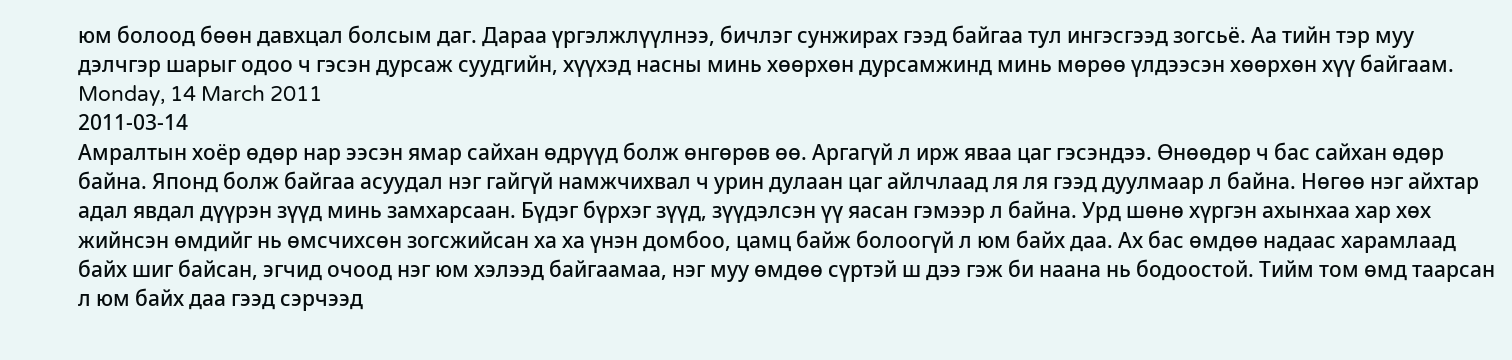юм болоод бөөн давхцал болсым даг. Дараа үргэлжлүүлнээ, бичлэг сунжирах гээд байгаа тул ингэсгээд зогсьё. Аа тийн тэр муу дэлчгэр шарыг одоо ч гэсэн дурсаж суудгийн, хүүхэд насны минь хөөрхөн дурсамжинд минь мөрөө үлдээсэн хөөрхөн хүү байгаам.
Monday, 14 March 2011
2011-03-14
Амралтын хоёр өдөр нар ээсэн ямар сайхан өдрүүд болж өнгөрөв өө. Аргагүй л ирж яваа цаг гэсэндээ. Өнөөдөр ч бас сайхан өдөр байна. Японд болж байгаа асуудал нэг гайгүй намжчихвал ч урин дулаан цаг айлчлаад ля ля гээд дуулмаар л байна. Нөгөө нэг айхтар адал явдал дүүрэн зүүд минь замхарсаан. Бүдэг бүрхэг зүүд, зүүдэлсэн үү яасан гэмээр л байна. Урд шөнө хүргэн ахынхаа хар хөх жийнсэн өмдийг нь өмсчихсөн зогсжийсан ха ха үнэн домбоо, цамц байж болоогүй л юм байх даа. Ах бас өмдөө надаас харамлаад байх шиг байсан, эгчид очоод нэг юм хэлээд байгаамаа, нэг муу өмдөө сүртэй ш дээ гэж би наана нь бодоостой. Тийм том өмд таарсан л юм байх даа гээд сэрчээд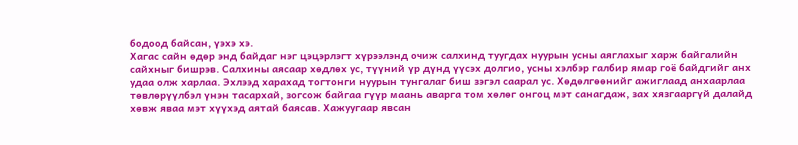бодоод байсан, үэхэ хэ.
Хагас сайн өдөр энд байдаг нэг цэцэрлэгт хүрээлэнд очиж салхинд туугдах нуурын усны аяглахыг харж байгалийн сайхныг бишрэв. Салхины аясаар хөдлөх ус, түүний үр дүнд үүсэх долгио, усны хэлбэр галбир ямар гоё байдгийг анх удаа олж харлаа. Эхлээд харахад тогтонги нуурын тунгалаг биш зэгэл саарал ус. Хөдөлгөөнийг ажиглаад анхаарлаа төвлөрүүлбэл үнэн тасархай, зогсож байгаа гүүр маань аварга том хөлөг онгоц мэт санагдаж, зах хязгааргүй далайд хөвж яваа мэт хүүхэд аятай баясав. Хажуугаар явсан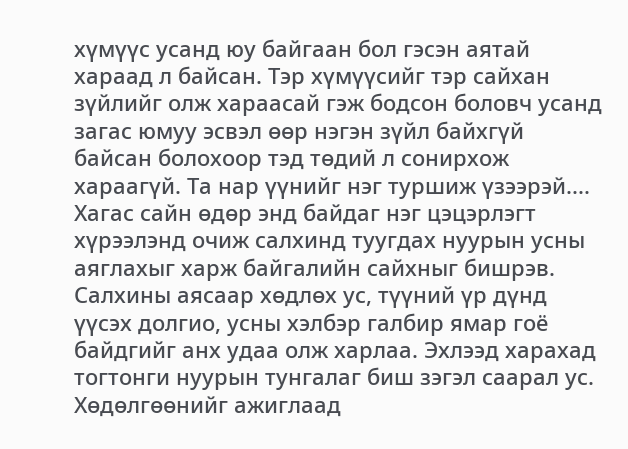хүмүүс усанд юу байгаан бол гэсэн аятай хараад л байсан. Тэр хүмүүсийг тэр сайхан зүйлийг олж хараасай гэж бодсон боловч усанд загас юмуу эсвэл өөр нэгэн зүйл байхгүй байсан болохоор тэд төдий л сонирхож хараагүй. Та нар үүнийг нэг туршиж үзээрэй....
Хагас сайн өдөр энд байдаг нэг цэцэрлэгт хүрээлэнд очиж салхинд туугдах нуурын усны аяглахыг харж байгалийн сайхныг бишрэв. Салхины аясаар хөдлөх ус, түүний үр дүнд үүсэх долгио, усны хэлбэр галбир ямар гоё байдгийг анх удаа олж харлаа. Эхлээд харахад тогтонги нуурын тунгалаг биш зэгэл саарал ус. Хөдөлгөөнийг ажиглаад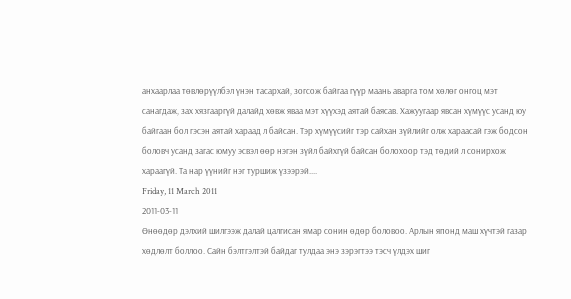анхаарлаа төвлөрүүлбэл үнэн тасархай, зогсож байгаа гүүр маань аварга том хөлөг онгоц мэт санагдаж, зах хязгааргүй далайд хөвж яваа мэт хүүхэд аятай баясав. Хажуугаар явсан хүмүүс усанд юу байгаан бол гэсэн аятай хараад л байсан. Тэр хүмүүсийг тэр сайхан зүйлийг олж хараасай гэж бодсон боловч усанд загас юмуу эсвэл өөр нэгэн зүйл байхгүй байсан болохоор тэд төдий л сонирхож хараагүй. Та нар үүнийг нэг туршиж үзээрэй....
Friday, 11 March 2011
2011-03-11
Өнөөдөр дэлхий шилгээж далай цалгисан ямар сонин өдөр боловоо. Арлын японд маш хүчтэй газар хөдлөлт боллоо. Сайн бэлтгэлтэй байдаг тулдаа энэ зэрэгтээ тэсч үлдэх шиг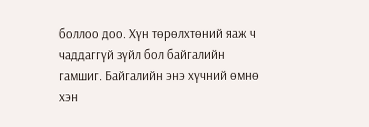боллоо доо. Хүн төрөлхтөний яаж ч чаддаггүй зүйл бол байгалийн гамшиг. Байгалийн энэ хүчний өмнө хэн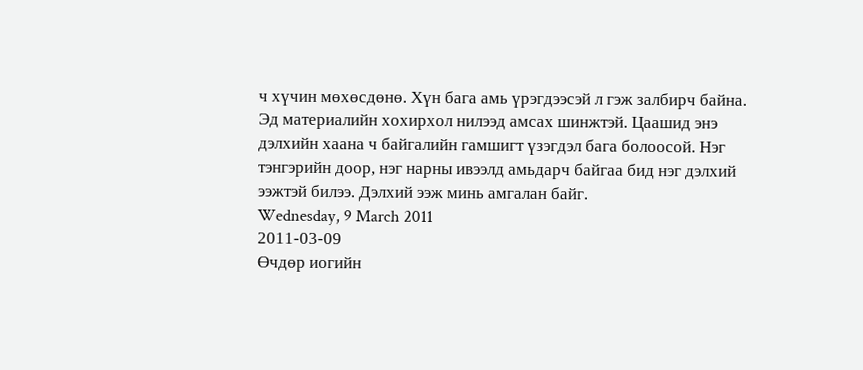ч хүчин мөхөсдөнө. Хүн бага амь үрэгдээсэй л гэж залбирч байна. Эд материалийн хохирхол нилээд амсах шинжтэй. Цаашид энэ дэлхийн хаана ч байгалийн гамшигт үзэгдэл бага болоосой. Нэг тэнгэрийн доор, нэг нарны ивээлд амьдарч байгаа бид нэг дэлхий ээжтэй билээ. Дэлхий ээж минь амгалан байг.
Wednesday, 9 March 2011
2011-03-09
Өчдөр иогийн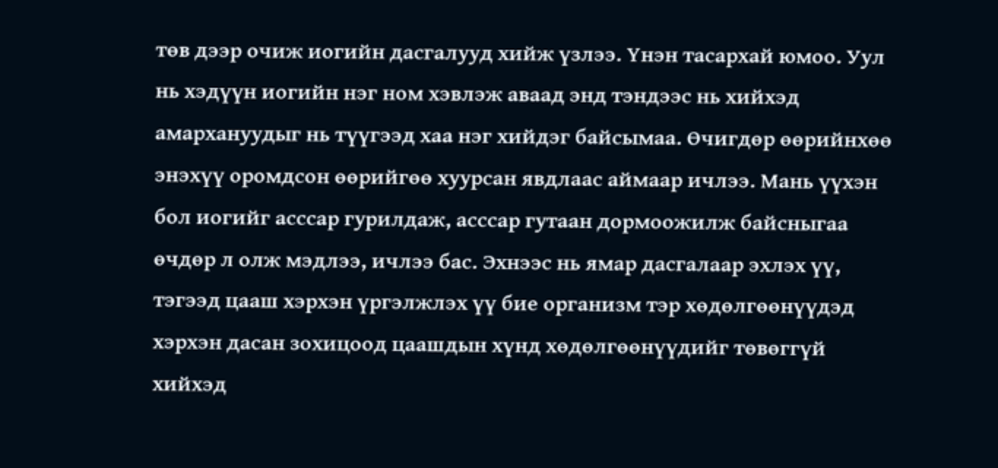төв дээр очиж иогийн дасгалууд хийж үзлээ. Үнэн тасархай юмоо. Уул нь хэдүүн иогийн нэг ном хэвлэж аваад энд тэндээс нь хийхэд амархануудыг нь түүгээд хаа нэг хийдэг байсымаа. Өчигдөр өөрийнхөө энэхүү оромдсон өөрийгөө хуурсан явдлаас аймаар ичлээ. Мань үүхэн бол иогийг асссар гурилдаж, асссар гутаан дормоожилж байсныгаа өчдөр л олж мэдлээ, ичлээ бас. Эхнээс нь ямар дасгалаар эхлэх үү, тэгээд цааш хэрхэн үргэлжлэх үү бие организм тэр хөдөлгөөнүүдэд хэрхэн дасан зохицоод цаашдын хүнд хөдөлгөөнүүдийг төвөггүй хийхэд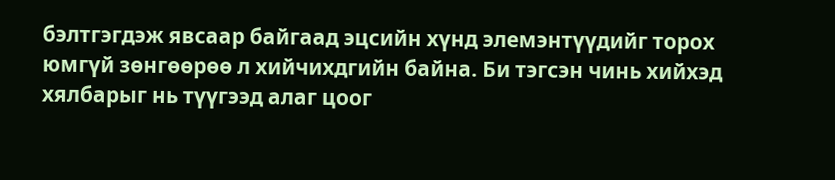бэлтгэгдэж явсаар байгаад эцсийн хүнд элемэнтүүдийг торох юмгүй зөнгөөрөө л хийчихдгийн байна. Би тэгсэн чинь хийхэд хялбарыг нь түүгээд алаг цоог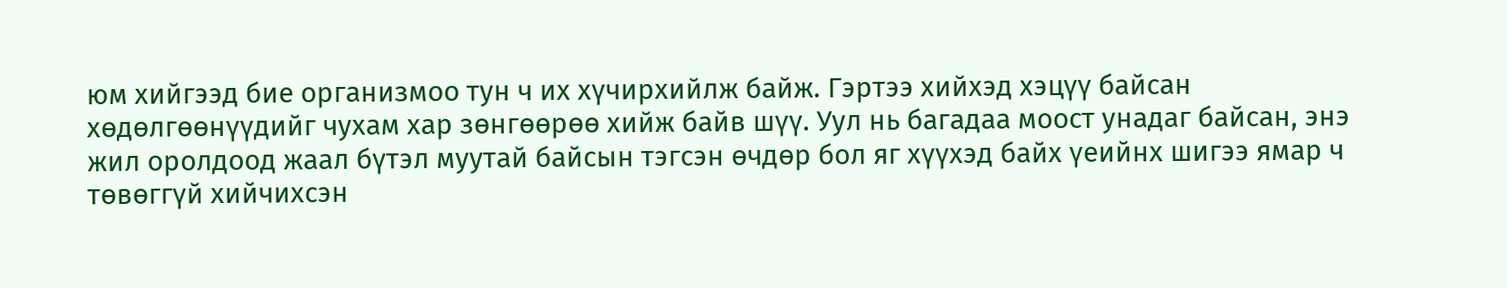юм хийгээд бие организмоо тун ч их хүчирхийлж байж. Гэртээ хийхэд хэцүү байсан хөдөлгөөнүүдийг чухам хар зөнгөөрөө хийж байв шүү. Уул нь багадаа моост унадаг байсан, энэ жил оролдоод жаал бүтэл муутай байсын тэгсэн өчдөр бол яг хүүхэд байх үеийнх шигээ ямар ч төвөггүй хийчихсэн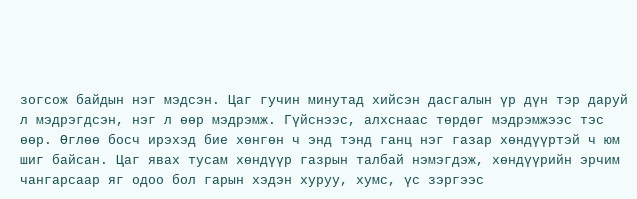зогсож байдын нэг мэдсэн. Цаг гучин минутад хийсэн дасгалын үр дүн тэр даруй л мэдрэгдсэн, нэг л өөр мэдрэмж. Гүйснээс, алхснаас төрдөг мэдрэмжээс тэс өөр. Өглөө босч ирэхэд бие хөнгөн ч энд тэнд ганц нэг газар хөндүүртэй ч юм шиг байсан. Цаг явах тусам хөндүүр газрын талбай нэмэгдэж, хөндүүрийн эрчим чангарсаар яг одоо бол гарын хэдэн хуруу, хумс, үс зэргээс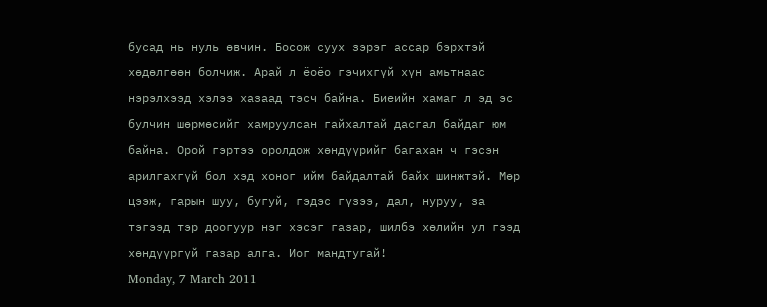бусад нь нуль өвчин. Босож суух зэрэг ассар бэрхтэй хөдөлгөөн болчиж. Арай л ёоёо гэчихгүй хүн амьтнаас нэрэлхээд хэлээ хазаад тэсч байна. Биеийн хамаг л эд эс булчин шөрмөсийг хамруулсан гайхалтай дасгал байдаг юм байна. Орой гэртээ оролдож хөндүүрийг багахан ч гэсэн арилгахгүй бол хэд хоног ийм байдалтай байх шинжтэй. Мөр цээж, гарын шуу, бугуй, гэдэс гүзээ, дал, нуруу, за тэгээд тэр доогуур нэг хэсэг газар, шилбэ хөлийн ул гээд хөндүүргүй газар алга. Иог мандтугай!
Monday, 7 March 2011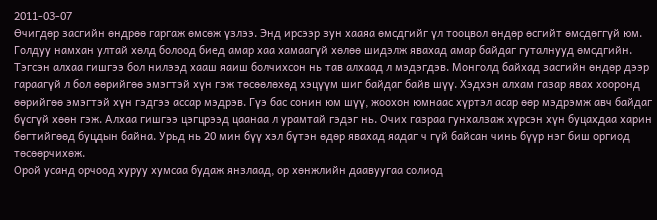2011-03-07
Өчигдөр засгийн өндрөө гаргаж өмсөж үзлээ. Энд ирсээр зун хааяа өмсдгийг үл тооцвол өндөр өсгийт өмсдөггүй юм. Голдуу намхан ултай хөлд болоод биед амар хаа хамаагүй хөлөө шидэлж явахад амар байдаг гуталнууд өмсдгийн. Тэгсэн алхаа гишгээ бол нилээд хааш яаиш болчихсон нь тав алхаад л мэдэгдэв. Монголд байхад засгийн өндөр дээр гараагүй л бол өөрийгөө эмэгтэй хүн гэж төсөөлөхөд хэцүүм шиг байдаг байв шүү. Хэдхэн алхам газар явах хооронд өөрийгөө эмэгтэй хүн гэдгээ ассар мэдрэв. Гүэ бас сонин юм шүү, жоохон юмнаас хүртэл асар өөр мэдрэмж авч байдаг бүсгүй хөөн гэж. Алхаа гишгээ цэгцрээд цаанаа л урамтай гэдэг нь. Очих газраа гунхалзаж хүрсэн хүн буцахдаа харин бөгтийгөөд буцдын байна. Урьд нь 20 мин бүү хэл бүтэн өдөр явахад яадаг ч гүй байсан чинь бүүр нэг биш оргиод төсөөрчихөж.
Орой усанд орчоод хуруу хумсаа будаж янзлаад, ор хөнжлийн даавуугаа солиод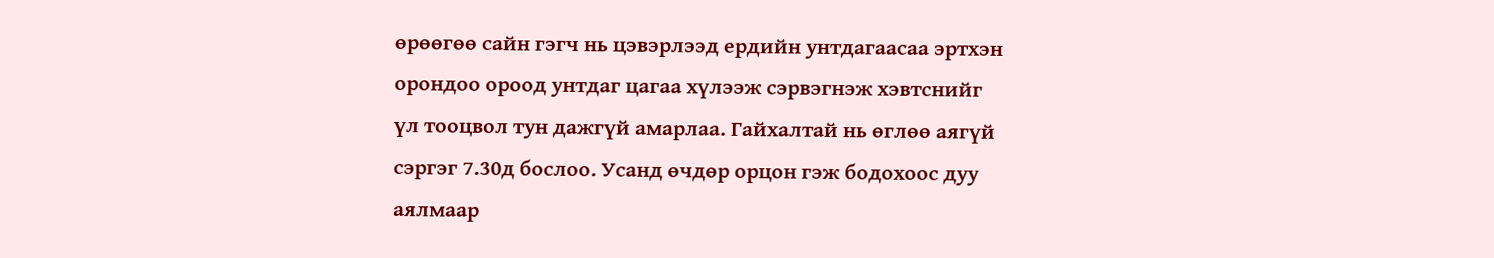өрөөгөө сайн гэгч нь цэвэрлээд ердийн унтдагаасаа эртхэн орондоо ороод унтдаг цагаа хүлээж сэрвэгнэж хэвтснийг үл тооцвол тун дажгүй амарлаа. Гайхалтай нь өглөө аягүй сэргэг 7.30д бослоо. Усанд өчдөр орцон гэж бодохоос дуу аялмаар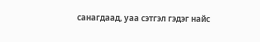санагдаад, уаа сэтгэл гэдэг найс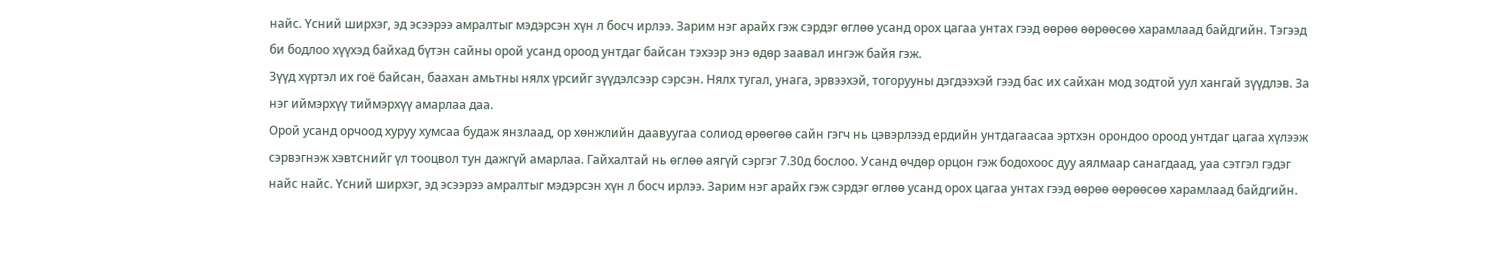найс. Үсний ширхэг, эд эсээрээ амралтыг мэдэрсэн хүн л босч ирлээ. Зарим нэг арайх гэж сэрдэг өглөө усанд орох цагаа унтах гээд өөрөө өөрөөсөө харамлаад байдгийн. Тэгээд би бодлоо хүүхэд байхад бүтэн сайны орой усанд ороод унтдаг байсан тэхээр энэ өдөр заавал ингэж байя гэж.
Зүүд хүртэл их гоё байсан, баахан амьтны нялх үрсийг зүүдэлсээр сэрсэн. Нялх тугал, унага, эрвээхэй, тогорууны дэгдээхэй гээд бас их сайхан мод зодтой уул хангай зүүдлэв. За нэг иймэрхүү тиймэрхүү амарлаа даа.
Орой усанд орчоод хуруу хумсаа будаж янзлаад, ор хөнжлийн даавуугаа солиод өрөөгөө сайн гэгч нь цэвэрлээд ердийн унтдагаасаа эртхэн орондоо ороод унтдаг цагаа хүлээж сэрвэгнэж хэвтснийг үл тооцвол тун дажгүй амарлаа. Гайхалтай нь өглөө аягүй сэргэг 7.30д бослоо. Усанд өчдөр орцон гэж бодохоос дуу аялмаар санагдаад, уаа сэтгэл гэдэг найс найс. Үсний ширхэг, эд эсээрээ амралтыг мэдэрсэн хүн л босч ирлээ. Зарим нэг арайх гэж сэрдэг өглөө усанд орох цагаа унтах гээд өөрөө өөрөөсөө харамлаад байдгийн.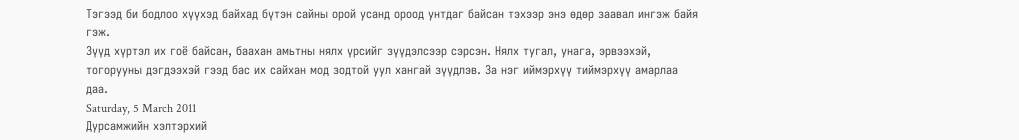Тэгээд би бодлоо хүүхэд байхад бүтэн сайны орой усанд ороод унтдаг байсан тэхээр энэ өдөр заавал ингэж байя гэж.
Зүүд хүртэл их гоё байсан, баахан амьтны нялх үрсийг зүүдэлсээр сэрсэн. Нялх тугал, унага, эрвээхэй, тогорууны дэгдээхэй гээд бас их сайхан мод зодтой уул хангай зүүдлэв. За нэг иймэрхүү тиймэрхүү амарлаа даа.
Saturday, 5 March 2011
Дурсамжийн хэлтэрхий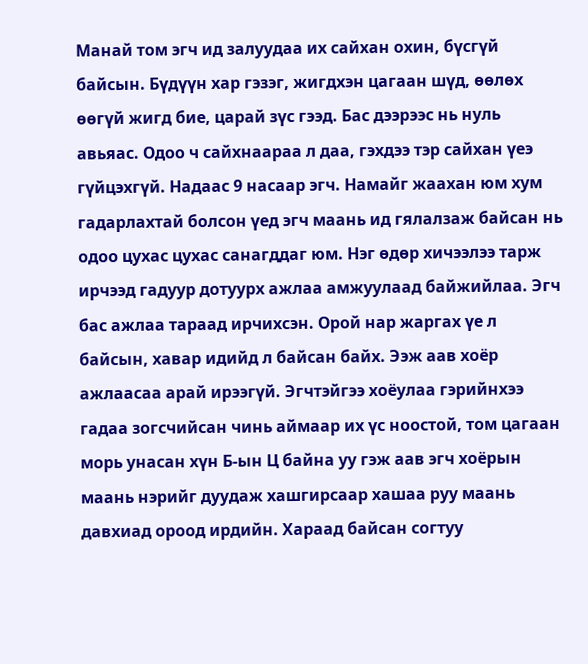Манай том эгч ид залуудаа их сайхан охин, бүсгүй байсын. Бүдүүн хар гэзэг, жигдхэн цагаан шүд, өөлөх өөгүй жигд бие, царай зүс гээд. Бас дээрээс нь нуль авьяас. Одоо ч сайхнаараа л даа, гэхдээ тэр сайхан үеэ гүйцэхгүй. Надаас 9 насаар эгч. Намайг жаахан юм хум гадарлахтай болсон үед эгч маань ид гялалзаж байсан нь одоо цухас цухас санагддаг юм. Нэг өдөр хичээлээ тарж ирчээд гадуур дотуурх ажлаа амжуулаад байжийлаа. Эгч бас ажлаа тараад ирчихсэн. Орой нар жаргах үе л байсын, хавар идийд л байсан байх. Ээж аав хоёр ажлаасаа арай ирээгүй. Эгчтэйгээ хоёулаа гэрийнхээ гадаа зогсчийсан чинь аймаар их үс ноостой, том цагаан морь унасан хүн Б-ын Ц байна уу гэж аав эгч хоёрын маань нэрийг дуудаж хашгирсаар хашаа руу маань давхиад ороод ирдийн. Хараад байсан согтуу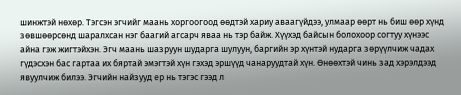шинжтэй нөхөр. Тэгсэн эгчийг маань хоргоогоод өөдтэй хариу аваагүйдээ, улмаар өөрт нь биш өөр хүнд зөвшөөрсөнд шаралхсан нэг баагий агсарч яваа нь тэр байж. Хүүхэд байсын болохоор согтуу хүнээс айна гэж жигтэйхэн. Эгч маань шазруун шударга шулуун, баргийн эр хүнтэй нударга зөрүүлчиж чадах гүдэсxэн бас гартаа их бяртай эмэгтэй хүн гэхэд эршүүд чанаруудтай хүн. Өнөөхтэй чинь зад хэрэлдээд явуулчиж билээ. Эгчийн найзууд ер нь тэгэс гээд л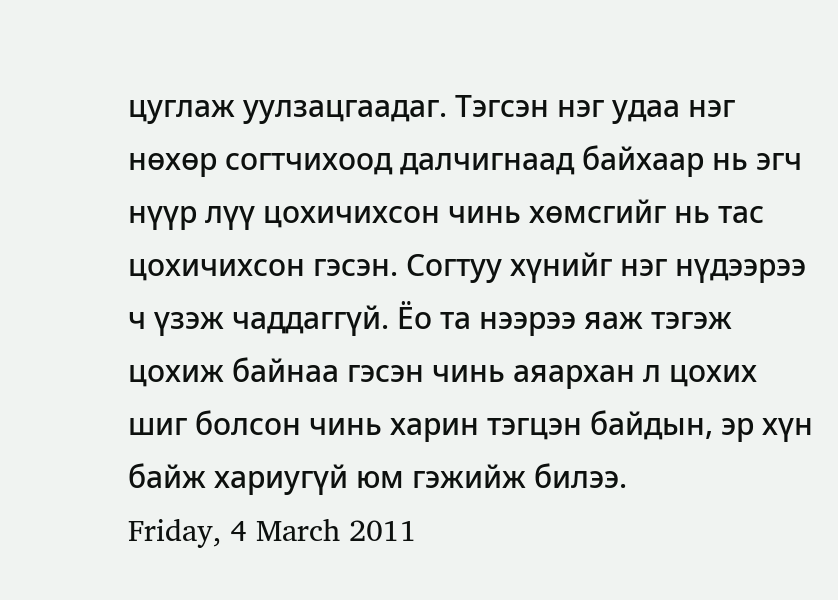цуглаж уулзацгаадаг. Тэгсэн нэг удаа нэг нөхөр согтчихоод далчигнаад байхаар нь эгч нүүр лүү цохичихсон чинь хөмсгийг нь тас цохичихсон гэсэн. Согтуу хүнийг нэг нүдээрээ ч үзэж чаддаггүй. Ёо та нээрээ яаж тэгэж цохиж байнаа гэсэн чинь аяархан л цохих шиг болсон чинь харин тэгцэн байдын, эр хүн байж хариугүй юм гэжийж билээ.
Friday, 4 March 2011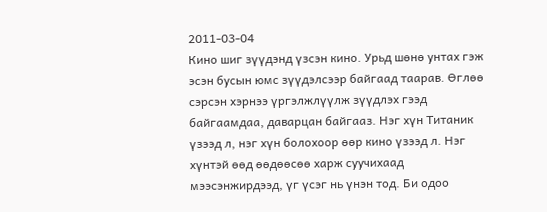2011-03-04
Кино шиг зүүдэнд үзсэн кино. Урьд шөнө унтах гэж эсэн бусын юмс зүүдэлсээр байгаад таарав. Өглөө сэрсэн хэрнээ үргэлжлүүлж зүүдлэх гээд байгаамдаа, даварцан байгааз. Нэг хүн Титаник үзээд л, нэг хүн болохоор өөр кино үзээд л. Нэг хүнтэй өөд өөдөөсөө харж суучихаад мээсэнжирдээд, үг үсэг нь үнэн тод. Би одоо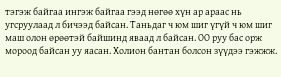тэгэж байгаа ингэж байгаа гээд нөгөө хүн ар араас нь угсруулаад л бичээд байсан. Таньдаг ч юм шиг үгүй ч юм шиг маш олон өрөөтэй байшинд яваад л байсан. ОО руу бас орж мороод байсан уу яасан. Холион бантан болсон зүүдээ гэжжж.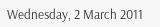Wednesday, 2 March 2011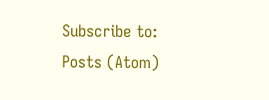Subscribe to:
Posts (Atom)